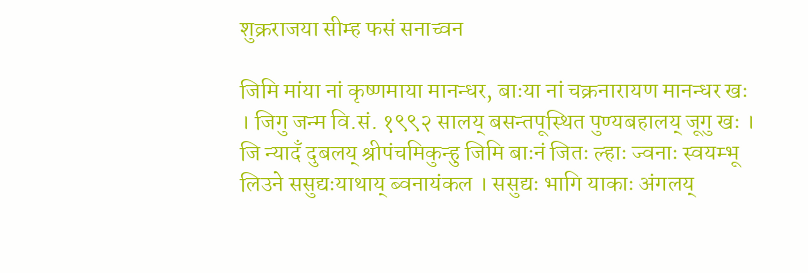शुक्रराजया सीम्ह फसं सनाच्वन

जिमि मांया नां कृष्णमाया मानन्धर, बाःया नां चक्रनारायण मानन्धर खः । जिगु जन्म वि.सं. १९९२ सालय् बसन्तपूस्थित पुण्यबहालय् जूगु खः । जि न्यादँ दुबलय् श्रीपंचमिकुन्हु जिमि बाःनं जितः ल्हाः ज्वनाः स्वयम्भू लिउने ससुद्यःयाथाय् ब्वनायंकल । ससुद्यः भागि याकाः अंगलय्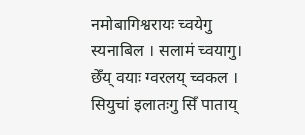नमोबागिश्वरायः च्वयेगु स्यनाबिल । सलामं च्वयागु। छेँय् वयाः ग्वरलय् च्वकल । सियुचां इलातःगु सिँ पाताय्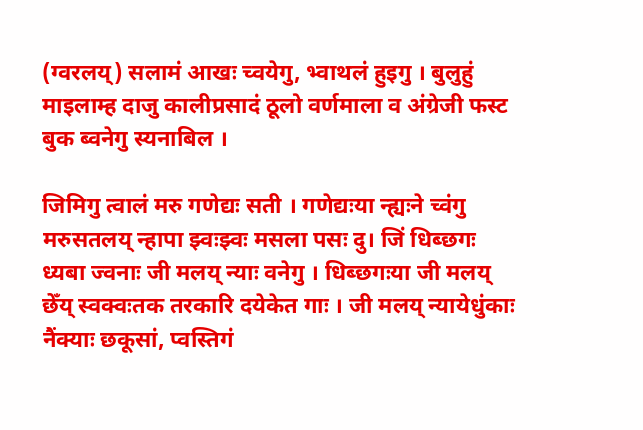(ग्वरलय्) सलामं आखः च्वयेगु, भ्वाथलं हुइगु । बुलुहुं माइलाम्ह दाजु कालीप्रसादं ठूलो वर्णमाला व अंग्रेजी फस्ट बुक ब्वनेगु स्यनाबिल ।

जिमिगु त्वालं मरु गणेद्यः सती । गणेद्यःया न्ह्यःने च्वंगु मरुसतलय् न्हापा झ्वःझ्वः मसला पसः दु। जिं धिब्छगः ध्यबा ज्वनाः जी मलय् न्याः वनेगु । धिब्छगःया जी मलय् छेँय् स्वक्वःतक तरकारि दयेकेत गाः । जी मलय् न्यायेधुंकाः नैंक्याः छकूसां, प्वस्तिगं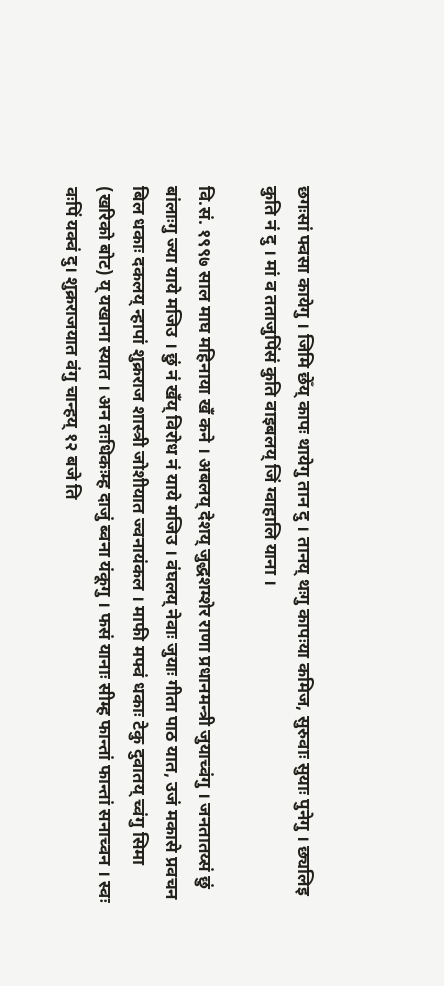छगःसां फ्वसा कायेगु । जिमि छेँय् कापः थायेगु तान दु । तानय् थःगु कापःया कमिज, सुरुवाः सुयाः पुनेगु । छ्यलिइ कुति नं दु । मां व तताजुपिंसं कुति वाइबलय् जिं ग्वाहालि याना ।

वि.सं. १९९७ साल माघ महिनाया खँ कने । अबलय् देशय् जुद्धशम्शेर राणा प्रधानमन्त्री जुयाच्वंगु । जनतातय्सं छुं बांलाःगु ज्या याये मजिउ । छुं नं खँय् विरोध नं याये मजिउ । वंघलय् नेवाः जुयाः गीता पाठ यात, उजं मकासे प्रवचन बिल धकाः दकलय् न्हापां शुक्रराज शास्त्री जोशीयात ज्वनायंकल । माफी मफ्वं धकाः टेकु दुवातय् च्वंगु सिमा (खरिको बोट) य् यखाना स्यात । अन तःधिकःम्ह दाजुं ब्वना यंकूगु । फसं यानाः सीम्ह फान्तां फान्तां सनाच्वन । स्वः वःपिं यक्वं दु। शुक्रराजयात वंगु चान्हय् १२ बजे ति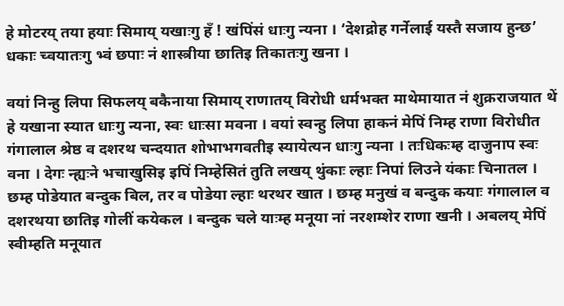हे मोटरय् तया हयाः सिमाय् यखाःगु हँ ! खंपिंसं धाःगु न्यना । ‘देशद्रोह गर्नेलाई यस्तै सजाय हुन्छ’ धकाः च्वयातःगु भ्वं छपाः नं शास्त्रीया छातिइ तिकातःगु खना ।

वयां निन्हु लिपा सिफलय् बकैनाया सिमाय् राणातय् विरोधी धर्मभक्त माथेमायात नं शुक्रराजयात थें हे यखाना स्यात धाःगु न्यना, स्वः धाःसा मवना । वयां स्वन्हु लिपा हाकनं मेपिं निम्ह राणा विरोधीत गंगालाल श्रेष्ठ व दशरथ चन्दयात शोभाभगवतीइ स्यायेत्यन धाःगु न्यना । तःधिकःम्ह दाजुनाप स्वः वना । देगः न्ह्यःने भचाखुसिइ इपिं निम्हेसितं तुति लखय् थुंकाः ल्हाः निपां लिउने यंकाः चिनातल । छम्ह पोडेयात बन्दुक बिल, तर व पोडेया ल्हाः थरथर खात । छम्ह मनुखं व बन्दुक कयाः गंगालाल व दशरथया छातिइ गोलीं कयेकल । बन्दुक चले याःम्ह मनूया नां नरशम्शेर राणा खनी । अबलय् मेपिं स्वीम्हति मनूयात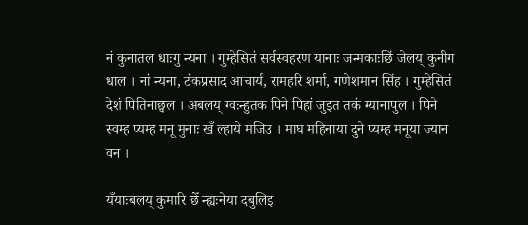नं कुनातल धाःगु न्यना । गुम्हेसितं सर्वस्वहरण यानाः जन्मकाःछिं जेलय् कुनीग धाल । नां न्यना, टंकप्रसाद आचार्य, रामहरि शर्मा, गणेशमान सिंह । गुम्हेसितं देशं पितिनाछ्वल । अबलय् ग्वःन्हुतक पिने पिहां जुइत तकं ग्यानापुल । पिने स्वम्ह प्यम्ह मनू मुनाः खँ ल्हाये मजिउ । माघ महिनाया दुने प्यम्ह मनूया ज्यान वन ।

यँयाःबलय् कुमारि छेँ न्ह्यःनेया दबुलिइ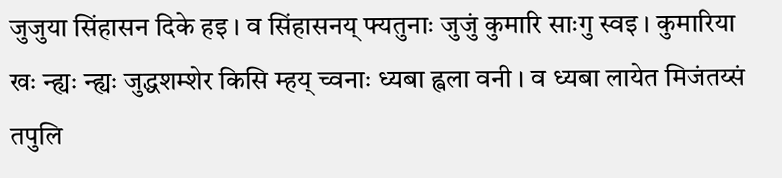जुजुया सिंहासन दिके हइ । व सिंहासनय् फ्यतुनाः जुजुं कुमारि साःगु स्वइ । कुमारिया खः न्ह्यः न्ह्यः जुद्धशम्शेर किसि म्हय् च्वनाः ध्यबा ह्वला वनी । व ध्यबा लायेत मिजंतय्सं तपुलि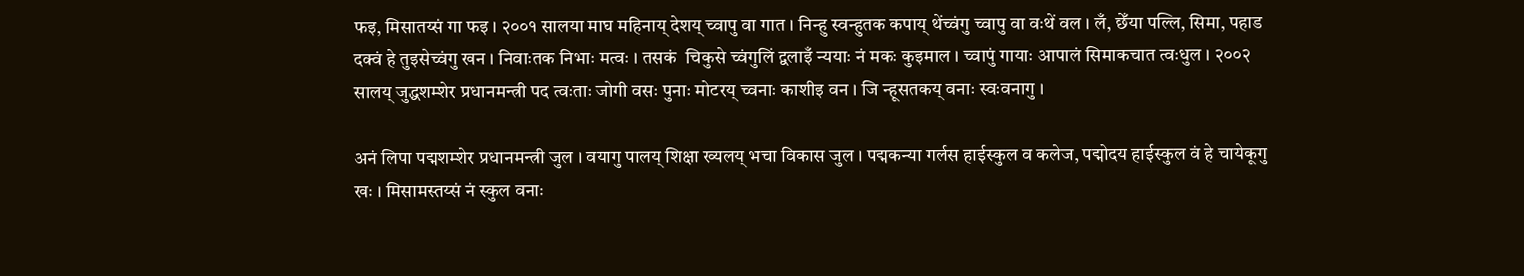फइ, मिसातय्सं गा फइ । २००१ सालया माघ महिनाय् देशय् च्वापु वा गात । निन्हु स्वन्हुतक कपाय् थेंच्वंगु च्वापु वा वःथें वल । लँ, छेँया पल्लि, सिमा, पहाड दक्वं हे तुइसेच्वंगु खन । निवाःतक निभाः मत्वः । तसकं  चिकुसे च्वंगुलिं द्वलाइँ न्ययाः नं मकः कुइमाल । च्वापुं गायाः आपालं सिमाकचात त्वःधुल । २००२ सालय् जुद्धशम्शेर प्रधानमन्त्री पद त्वःताः जोगी वसः पुनाः मोटरय् च्वनाः काशीइ वन । जि न्हूसतकय् वनाः स्वःवनागु ।

अनं लिपा पद्मशम्शेर प्रधानमन्त्री जुल । वयागु पालय् शिक्षा ख्यलय् भचा विकास जुल । पद्मकन्या गर्लस हाईस्कुल व कलेज, पद्मोदय हाईस्कुल वं हे चायेकूगु खः । मिसामस्तय्सं नं स्कुल वनाः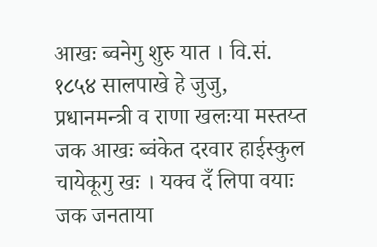आखः ब्वनेगु शुरु यात । वि.सं. १८५४ सालपाखे हे जुजु, प्रधानमन्त्री व राणा खलःया मस्तय्त जक आखः ब्वंकेत दरवार हाईस्कुल चायेकूगु खः । यक्व दँ लिपा वयाः जक जनताया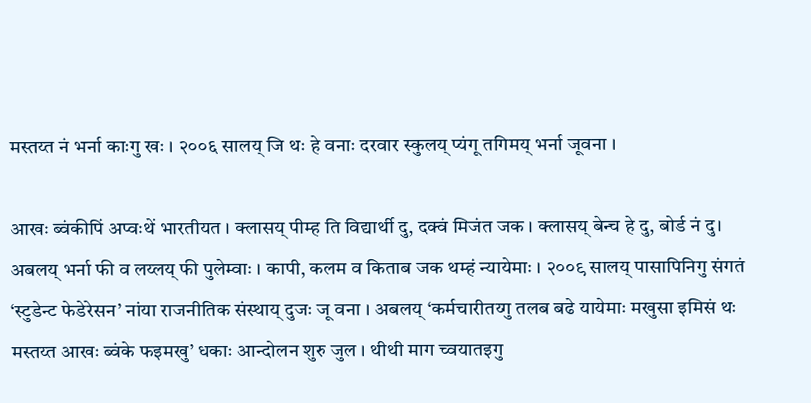मस्तय्त नं भर्ना काःगु खः । २००६ सालय् जि थः हे वनाः दरवार स्कुलय् प्यंगू तगिमय् भर्ना जूवना ।

आखः ब्वंकीपिं अप्वःथें भारतीयत । क्लासय् पीम्ह ति विद्यार्थी दु, दक्वं मिजंत जक । क्लासय् बेन्च हे दु, बोर्ड नं दु। अबलय् भर्ना फी व लय्लय् फी पुलेम्वाः । कापी, कलम व किताब जक थम्हं न्यायेमाः । २००९ सालय् पासापिनिगु संगतं ‘स्टुडेन्ट फेडेरेसन’ नांया राजनीतिक संस्थाय् दुजः जू वना । अबलय् ‘कर्मचारीतय्गु तलब बढे यायेमाः मखुसा इमिसं थः मस्तय्त आखः ब्वंके फइमखु’ धकाः आन्दोलन शुरु जुल । थीथी माग च्वयातइगु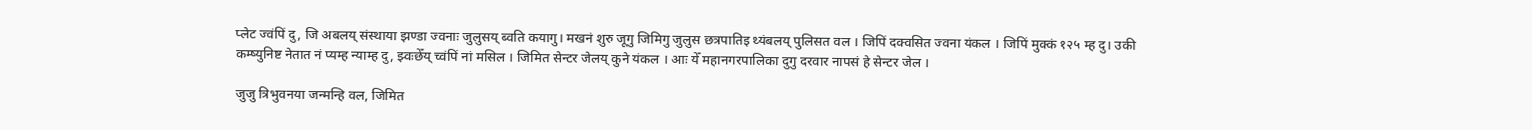प्लेट ज्वंपिं दु, जि अबलय् संस्थाया झण्डा ज्वनाः जुलुसय् ब्वति कयागु। मखनं शुरु जूगु जिमिगु जुलुस छत्रपातिइ थ्यंबलय् पुलिसत वल । जिपिं दक्वसित ज्वना यंकल । जिपिं मुक्कं १२५ म्ह दु। उकी कम्ष्युनिष्ट नेतात नं प्यम्ह न्याम्ह दु, झ्वःछेँय् च्वंपिं नां मसिल । जिमित सेन्टर जेलय् कुने यंकल । आः येँ महानगरपालिका दुगु दरवार नापसं हे सेन्टर जेल ।

जुजु त्रिभुवनया जन्मन्हि वल, जिमित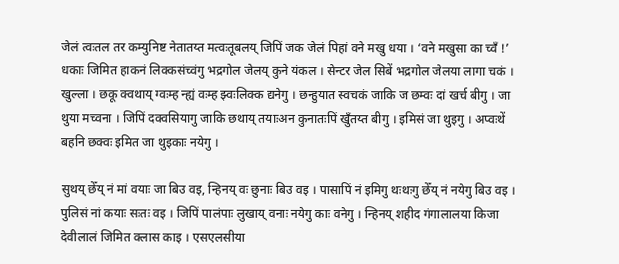जेलं त्वःतल तर कम्युनिष्ट नेतातय्त मत्वःतूबलय् जिपिं जक जेलं पिहां वने मखु धया । ‘वने मखुसा का च्वँ !’ धकाः जिमित हाकनं लिक्कसंच्वंगु भद्रगोल जेलय् कुने यंकल । सेन्टर जेल सिबें भद्रगोल जेलया लागा चकं । खुल्ला । छकू क्वथाय् ग्वःम्ह न्ह्यं वःम्ह झ्वःलिक्क द्यनेगु । छन्हुयात स्वचकं जाकि ज छम्वः दां खर्च बीगु । जा थुया मच्वना । जिपिं दक्वसियागु जाकि छथाय् तयाःअन कुनातःपिं खुँतय्त बीगु । इमिसं जा थुइगु । अप्वःथें बहनि छक्वः इमित जा थुइकाः नयेगु ।

सुथय् छेँय् नं मां वयाः जा बिउ वइ, न्हिनय् वः छुनाः बिउ वइ । पासापिं नं इमिगु थःथःगु छेँय् नं नयेगु बिउ वइ । पुलिसं नां कयाः सःतः वइ । जिपिं पालंपाः लुखाय् वनाः नयेगु काः वनेगु । न्हिनय् शहीद गंगालालया किजा देवीलालं जिमित क्लास काइ । एसएलसीया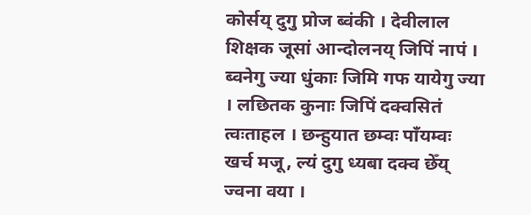कोर्सय् दुगु प्रोज ब्वंकी । देवीलाल शिक्षक जूसां आन्दोलनय् जिपिं नापं । ब्वनेगु ज्या धुंकाः जिमि गफ यायेगु ज्या । लछितक कुनाः जिपिं दक्वसितं त्वःताहल । छन्हुयात छम्वः पाँयम्वः खर्च मजू, ल्यं दुगु ध्यबा दक्व छेँय् ज्वना वया ।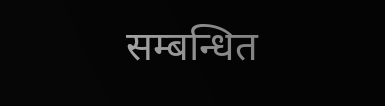सम्बन्धित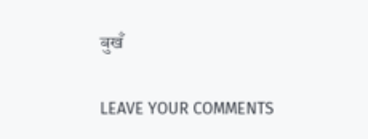बुखँ

LEAVE YOUR COMMENTS